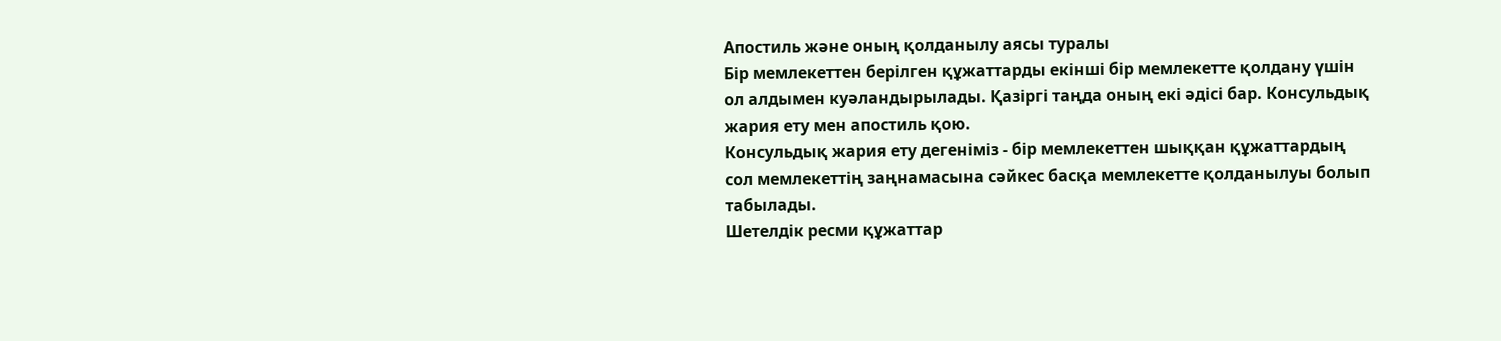Апостиль және оның қолданылу аясы туралы
Бір мемлекеттен берілген құжаттарды екінші бір мемлекетте қолдану үшін ол алдымен куәландырылады. Қазіргі таңда оның екі әдісі бар. Консульдық жария ету мен апостиль қою.
Консульдық жария ету дегеніміз - бір мемлекеттен шыққан құжаттардың сол мемлекеттің заңнамасына сәйкес басқа мемлекетте қолданылуы болып табылады.
Шетелдік ресми құжаттар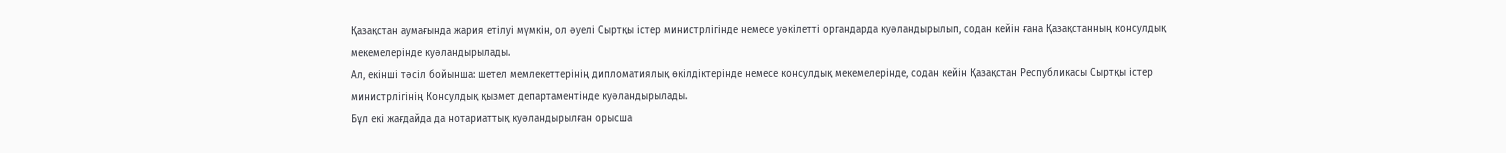Қазақстан аумағында жария етілуі мүмкін, ол әуелі Сыртқы істер министрлігінде немесе уәкілетті органдарда куәландырылып, содан кейін ғана Қазақстанның консулдық мекемелерінде куәландырылады.
Ал, екінші тәсіл бойынша: шетел мемлекеттерінің дипломатиялық өкілдіктерінде немесе консулдық мекемелерінде, содан кейін Қазақстан Республикасы Сыртқы істер министрлігінің Консулдық қызмет департаментінде куәландырылады.
Бұл екі жағдайда да нотариаттық куәландырылған орысша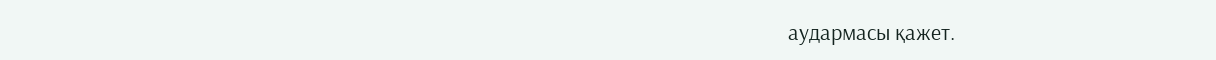аудармасы қажет.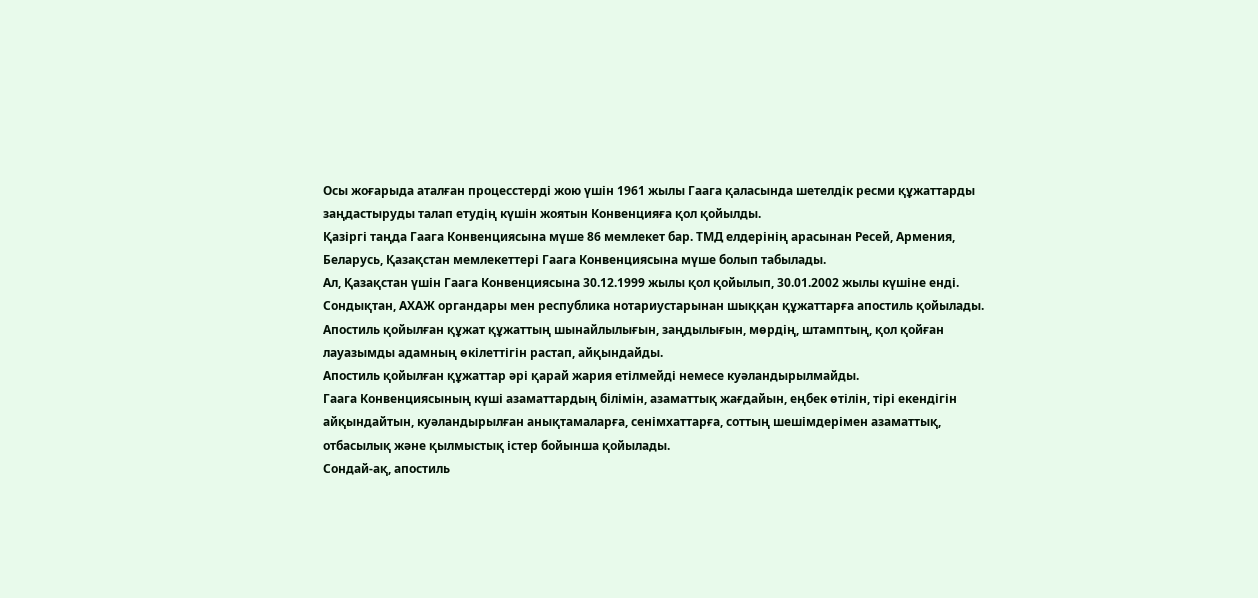Осы жоғарыда аталған процесстерді жою үшін 1961 жылы Гаага қаласында шетелдік ресми құжаттарды заңдастыруды талап етудің күшін жоятын Конвенцияға қол қойылды.
Қазіргі таңда Гаага Конвенциясына мүше 86 мемлекет бар. ТМД елдерінің арасынан Ресей, Армения, Беларусь, Қазақстан мемлекеттері Гаага Конвенциясына мүше болып табылады.
Ал, Қазақстан үшін Гаага Конвенциясына 30.12.1999 жылы қол қойылып, 30.01.2002 жылы күшіне енді. Сондықтан, АХАЖ органдары мен республика нотариустарынан шыққан құжаттарға апостиль қойылады. Апостиль қойылған құжат құжаттың шынайлылығын, заңдылығын, мөрдің, штамптың, қол қойған лауазымды адамның өкілеттігін растап, айқындайды.
Апостиль қойылған құжаттар әрі қарай жария етілмейді немесе куәландырылмайды.
Гаага Конвенциясының күші азаматтардың білімін, азаматтық жағдайын, еңбек өтілін, тірі екендігін айқындайтын, куәландырылған анықтамаларға, сенімхаттарға, соттың шешімдерімен азаматтық, отбасылық және қылмыстық істер бойынша қойылады.
Сондай-ақ, апостиль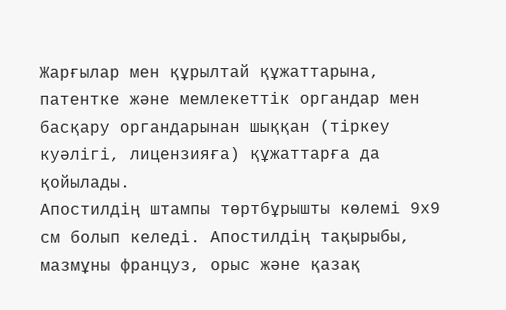Жарғылар мен құрылтай құжаттарына, патентке және мемлекеттік органдар мен басқару органдарынан шыққан (тіркеу куәлігі, лицензияға) құжаттарға да қойылады.
Апостилдің штампы төртбұрышты көлемі 9х9 см болып келеді. Апостилдің тақырыбы, мазмұны француз, орыс және қазақ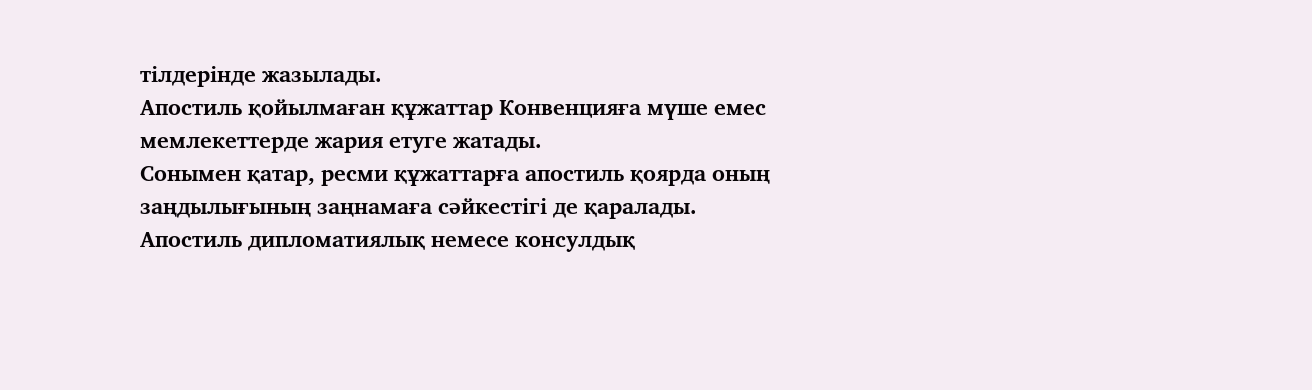тілдерінде жазылады.
Апостиль қойылмаған құжаттар Конвенцияға мүше емес мемлекеттерде жария етуге жатады.
Сонымен қатар, ресми құжаттарға апостиль қоярда оның заңдылығының заңнамаға сәйкестігі де қаралады.
Апостиль дипломатиялық немесе консулдық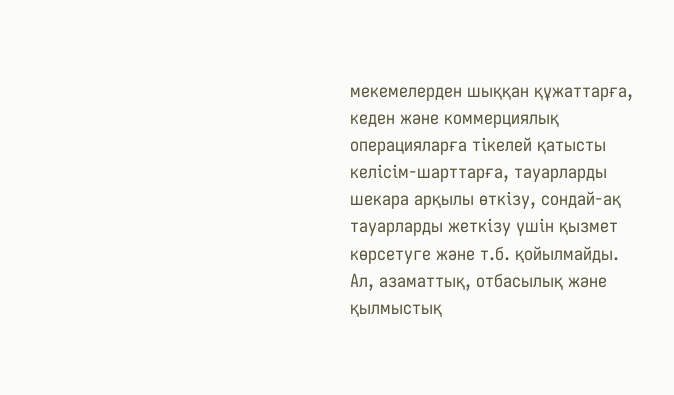мекемелерден шыққан құжаттарға, кеден және коммерциялық операцияларға тікелей қатысты келісім-шарттарға, тауарларды шекара арқылы өткізу, сондай-ақ тауарларды жеткізу үшін қызмет көрсетуге және т.б. қойылмайды.
Ал, азаматтық, отбасылық және қылмыстық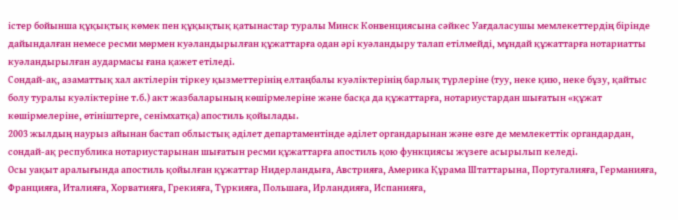істер бойынша құқықтық көмек пен құқықтық қатынастар туралы Минск Конвенциясына сәйкес Уағдаласушы мемлекеттердің бірінде дайындалған немесе ресми мөрмен куәландырылған құжаттарға одан әрі куәландыру талап етілмейді, мұндай құжаттарға нотариатты куәландырылған аудармасы ғана қажет етіледі.
Сондай-ақ, азаматтық хал актілерін тіркеу қызметтерінің елтаңбалы куәліктерінің барлық түрлеріне (туу, неке қию, неке бұзу, қайтыс болу туралы куәліктеріне т.б.) акт жазбаларының көшірмелеріне және басқа да құжаттарға, нотариустардан шығатын «құжат көшірмелеріне, өтініштерге, сенімхатқа) апостиль қойылады.
2003 жылдың наурыз айынан бастап облыстық әділет департаментінде әділет органдарынан және өзге де мемлекеттік органдардан, сондай-ақ республика нотариустарынан шығатын ресми құжаттарға апостиль қою функциясы жүзеге асырылып келеді.
Осы уақыт аралығында апостиль қойылған құжаттар Нидерландыға, Австрияға, Америка Құрама Штаттарына, Португалияға, Германияға, Францияға, Италияға, Хорватияға, Грекияға, Түркияға, Польшаға, Ирландияға, Испанияға,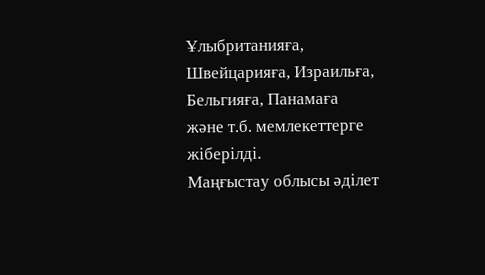Ұлыбританияға, Швейцарияға, Израильға, Бельгияға, Панамаға және т.б. мемлекеттерге жіберілді.
Маңғыстау облысы әділет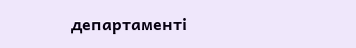департаменті